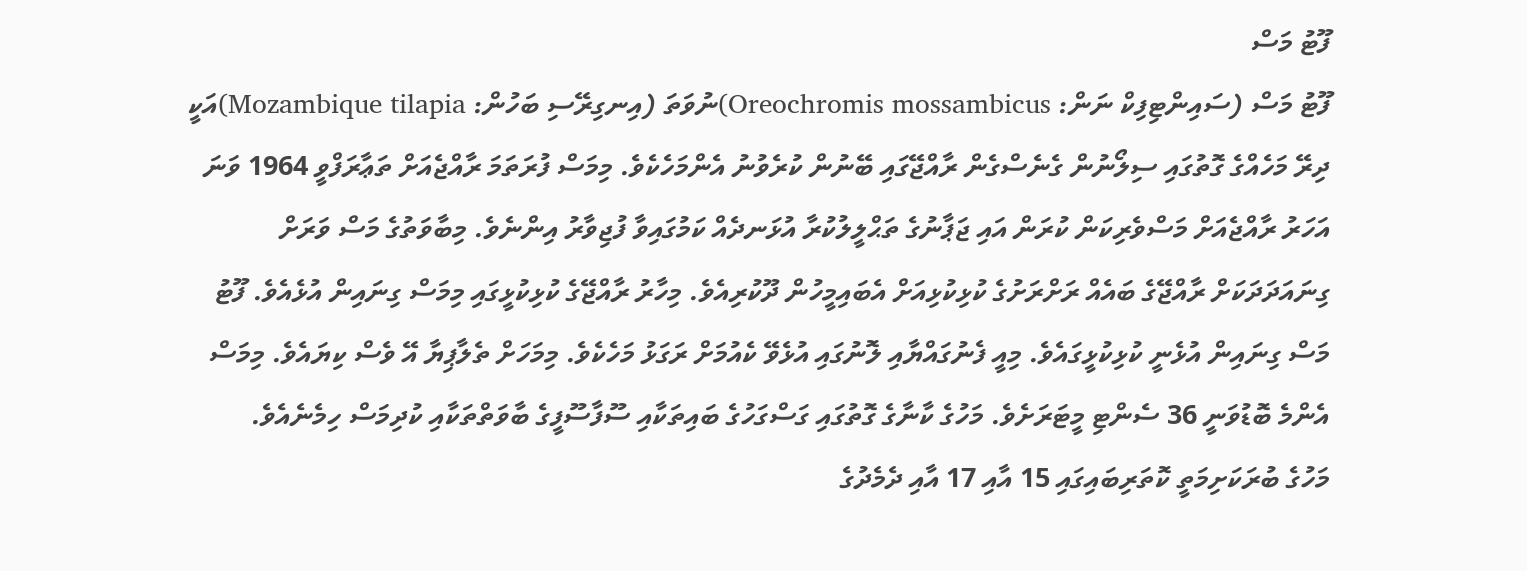ފޫޓު މަސް
ފޫޓު މަސް (ސައިންޓިފިކް ނަން: Oreochromis mossambicus)ނުވަތަ (އިނގިރޭސި ބަހުން: Mozambique tilapia)އަކީ ދިރޭ މަހެއްގެ ގޮތުގައި ސިލޯނުން ގެނެސްގެން ރާއްޖޭގައި ބޭނުން ކުރެވުނު އެންމަހެކެވެ. މިމަސް ފުރަތަމަ ރާއްޖެއަށް ތަޢާރަފްވީ 1964 ވަނަ އަހަރު ރާއްޖެއަށް މަސްވެރިކަން ކުރަން އައި ޖަޕާނުގެ ތަޙްލީލުކުރާ އުޅަނދެއް ކަމުގައިވާ ފުޖިވާރު އިންނެވެ. މިބާވަތުގެ މަސް ވަރަށް ގިނައަދަދަކަށް ރާއްޖޭގެ ބައެއް ރަށްރަށުގެ ކުޅިކުޅިއަށް އެބައިމީހުން ދޫކުރިއެވެ. މިހާރު ރާއްޖޭގެ ކުޅިކުޅީގައި މިމަސް ގިނައިން އުޅެއެވެ. ފޫޓު މަސް ގިނައިން އުޅެނީ ކުޅިކުޅީގައެވެ. މިއީ ފެނުގައްޔާއި ލޮނުގައި އުޅެވޭ ކެއުމަށް ރަގަޅު މަހެކެވެ. މިމަހަށް ތެލާޕިޔާ އޭ ވެސް ކިޔައެވެ. މިމަސް އެންމެ ބޮޑުވަނީ 36 ސެންޓި މީޓަރަށެވެ. މަހުގެ ކާނާގެ ގޮތުގައި ގަސްގަހުގެ ބައިތަކާއި ސޫފާސޫފީގެ ބާވަތްތަކާއި ކުދިމަސް ހިމެނެއެވެ.
މަހުގެ ބުރަކަށިމަތީ ކޮތަރިބައިގައި 15 އާއި 17 އާއި ދެމެދުގެ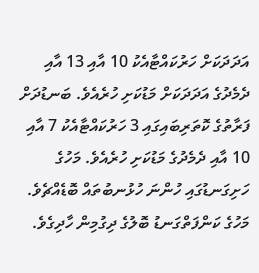އަދަދަކަށް ހަރުކައްޓާއެކު 10 އާއި 13 އާއި ދެމެދުގެ އަދަދަކަށް މަޑުކަށި ހުރެއެވެ. ބަނޑުދަށް ފަރާތުގެ ކޮތަރިބައިގައި 3 ހަރުކައްޓާއެކު 7 އާއި 10 އާއި ދެމެދުގެ މަޑުކަށި ހުރެއެވެ. މަހުގެ ހަށިގަނޑުގައި ހުންނަ ހުޅުނބުތައް ބޮޑެއްޗެވެ. މަހުގެ ކަންފަތްގަނޑު ބޮލުގެ ދިގުމިން ހާދިގެވެ.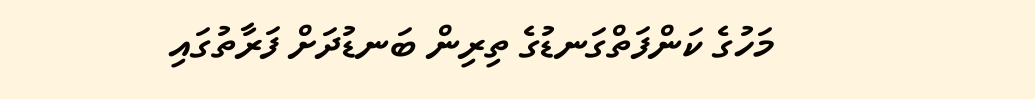މަހުގެ ކަންފަތްގަނޑުގެ ތިރިން ބަނޑުދަށް ފަރާތުގައި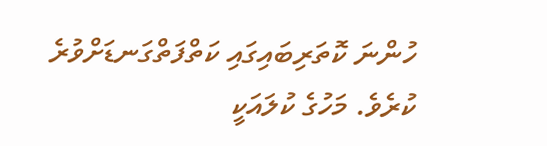ހުންނަ ކޮތަރިބައިގައި ކަތްފަތްގަނޑަށްވުރެ ކުރެވެ. މަހުގެ ކުލައަކީ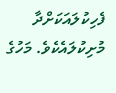ފެހިކުލައަކަށްދާ މުށިކުލައެކެވެ. މަހުގެ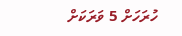ހުރަހަށް 5 ވަރަކަށް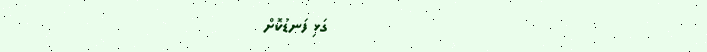ގަޅި ފަނޑުކޮށް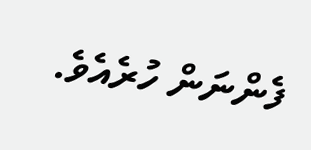ފެންނަން ހުރެއެވެ.